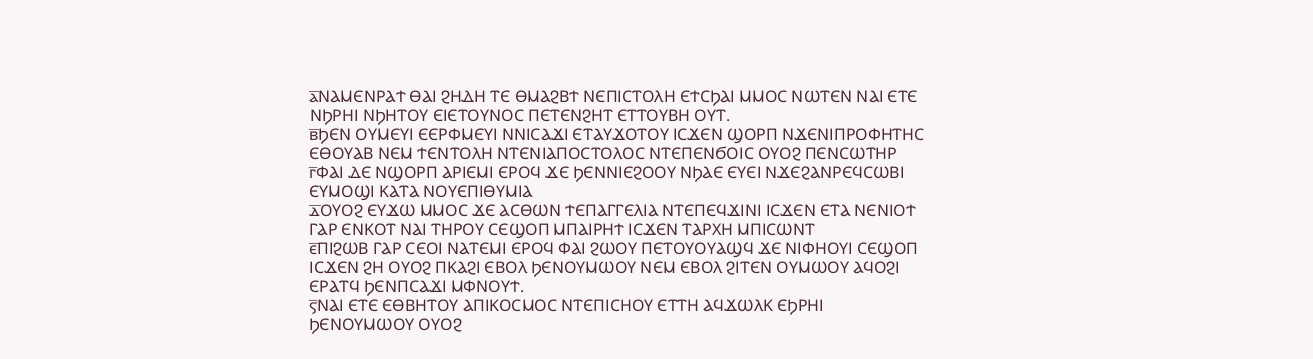ⲁ̅ⲚⲀⲘⲈⲚⲢⲀϮ ⲐⲀⲒ ϨⲎⲆⲎ ⲦⲈ ⲐⲘⲀϨⲂϮ ⲚⲈⲠⲒⲤⲦⲞⲖⲎ ⲈϮⲤϦⲀⲒ ⲘⲘⲞⲤ ⲚⲰⲦⲈⲚ ⲚⲀⲒ ⲈⲦⲈ ⲚϦⲢⲎⲒ ⲚϦⲎⲦⲞⲨ ⲈⲒⲈⲦⲞⲨⲚⲞⲤ ⲠⲈⲦⲈⲚϨⲎⲦ ⲈⲦⲦⲞⲨⲂⲎ ⲞⲨⲦ.
ⲃ̅ϦⲈⲚ ⲞⲨⲘⲈⲨⲒ ⲈⲈⲢⲪⲘⲈⲨⲒ ⲚⲚⲒⲤⲀϪⲒ ⲈⲦⲀⲨϪⲞⲦⲞⲨ ⲒⲤϪⲈⲚ ϢⲞⲢⲠ ⲚϪⲈⲚⲒⲠⲢⲞⲪⲎⲦⲎⲤ ⲈⲐⲞⲨⲀⲂ ⲚⲈⲘ ϮⲈⲚⲦⲞⲖⲎ ⲚⲦⲈⲚⲒⲀⲠⲞⲤⲦⲞⲖⲞⲤ ⲚⲦⲈⲠⲈⲚϬⲞⲒⲤ ⲞⲨⲞϨ ⲠⲈⲚⲤⲰⲦⲎⲢ
ⲅ̅ⲪⲀⲒ ⲆⲈ ⲚϢⲞⲢⲠ ⲀⲢⲒⲈⲘⲒ ⲈⲢⲞϤ ϪⲈ ϦⲈⲚⲚⲒⲈϨⲞⲞⲨ ⲚϦⲀⲈ ⲈⲨⲈⲒ ⲚϪⲈϨⲀⲚⲢⲈϤⲤⲰⲂⲒ ⲈⲨⲘⲞϢⲒ ⲔⲀⲦⲀ ⲚⲞⲨⲈⲠⲒⲐⲨⲘⲒⲀ
ⲇ̅ⲞⲨⲞϨ ⲈⲨϪⲰ ⲘⲘⲞⲤ ϪⲈ ⲀⲤⲐⲰⲚ ϮⲈⲠⲀⲄⲄⲈⲖⲒⲀ ⲚⲦⲈⲠⲈϤϪⲒⲚⲒ ⲒⲤϪⲈⲚ ⲈⲦⲀ ⲚⲈⲚⲒⲞϮ ⲄⲀⲢ ⲈⲚⲔⲞⲦ ⲚⲀⲒ ⲦⲎⲢⲞⲨ ⲤⲈϢⲞⲠ ⲘⲠⲀⲒⲢⲎϮ ⲒⲤϪⲈⲚ ⲦⲀⲢⲬⲎ ⲘⲠⲒⲤⲰⲚⲦ
ⲉ̅ⲠⲒϨⲰⲂ ⲄⲀⲢ ⲤⲈⲞⲒ ⲚⲀⲦⲈⲘⲒ ⲈⲢⲞϤ ⲪⲀⲒ ϨⲰⲞⲨ ⲠⲈⲦⲞⲨⲞⲨⲀϢϤ ϪⲈ ⲚⲒⲪⲎⲞⲨⲒ ⲤⲈϢⲞⲠ ⲒⲤϪⲈⲚ ϨⲎ ⲞⲨⲞϨ ⲠⲔⲀϨⲒ ⲈⲂⲞⲖ ϦⲈⲚⲞⲨⲘⲰⲞⲨ ⲚⲈⲘ ⲈⲂⲞⲖ ϨⲒⲦⲈⲚ ⲞⲨⲘⲰⲞⲨ ⲀϤⲞϨⲒ ⲈⲢⲀⲦϤ ϦⲈⲚⲠⲤⲀϪⲒ ⲘⲪⲚⲞⲨϮ.
ⲋ̅ⲚⲀⲒ ⲈⲦⲈ ⲈⲐⲂⲎⲦⲞⲨ ⲀⲠⲒⲔⲞⲤⲘⲞⲤ ⲚⲦⲈⲠⲒⲤⲎⲞⲨ ⲈⲦⲦⲎ ⲀϤϪⲰⲖⲔ ⲈϦⲢⲎⲒ ϦⲈⲚⲞⲨⲘⲰⲞⲨ ⲞⲨⲞϨ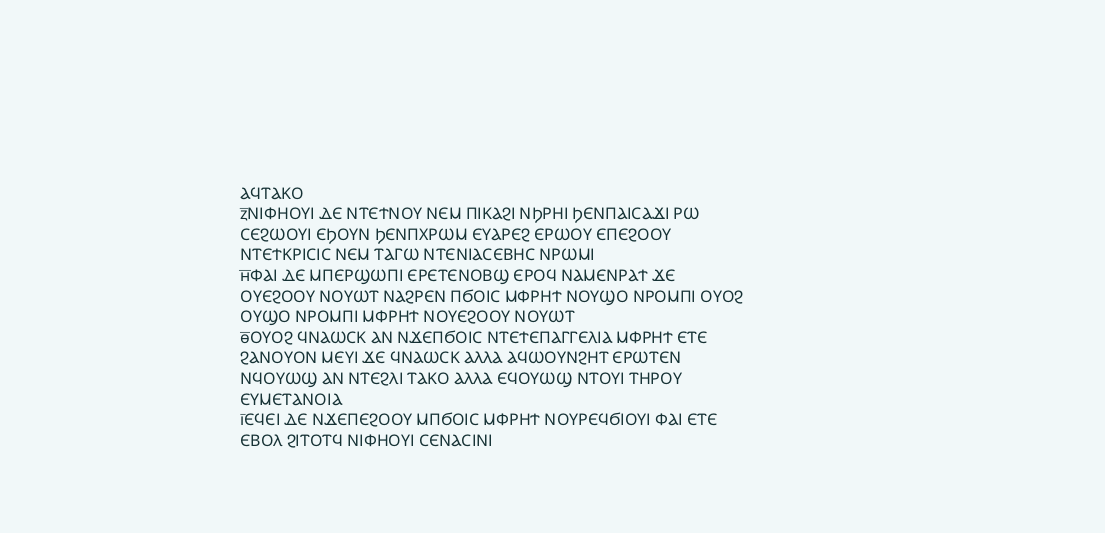ⲀϤⲦⲀⲔⲞ
ⲍ̅ⲚⲒⲪⲎⲞⲨⲒ ⲆⲈ ⲚⲦⲈϮⲚⲞⲨ ⲚⲈⲘ ⲠⲒⲔⲀϨⲒ ⲚϦⲢⲎⲒ ϦⲈⲚⲠⲀⲒⲤⲀϪⲒ ⲢⲰ ⲤⲈϨⲰⲞⲨⲒ ⲈϦⲞⲨⲚ ϦⲈⲚⲠⲬⲢⲰⲘ ⲈⲨⲀⲢⲈϨ ⲈⲢⲰⲞⲨ ⲈⲠⲈϨⲞⲞⲨ ⲚⲦⲈϮⲔⲢⲒⲤⲒⲤ ⲚⲈⲘ ⲦⲀⲄⲰ ⲚⲦⲈⲚⲒⲀⲤⲈⲂⲎⲤ ⲚⲢⲰⲘⲒ
ⲏ̅ⲪⲀⲒ ⲆⲈ ⲘⲠⲈⲢϢⲰⲠⲒ ⲈⲢⲈⲦⲈⲚⲞⲂϢ ⲈⲢⲞϤ ⲚⲀⲘⲈⲚⲢⲀϮ ϪⲈ ⲞⲨⲈϨⲞⲞⲨ ⲚⲞⲨⲰⲦ ⲚⲀϨⲢⲈⲚ ⲠϬⲞⲒⲤ ⲘⲪⲢⲎϮ ⲚⲞⲨϢⲞ ⲚⲢⲞⲘⲠⲒ ⲞⲨⲞϨ ⲞⲨϢⲞ ⲚⲢⲞⲘⲠⲒ ⲘⲪⲢⲎϮ ⲚⲞⲨⲈϨⲞⲞⲨ ⲚⲞⲨⲰⲦ
ⲑ̅ⲞⲨⲞϨ ϤⲚⲀⲰⲤⲔ ⲀⲚ ⲚϪⲈⲠϬⲞⲒⲤ ⲚⲦⲈϮⲈⲠⲀⲄⲄⲈⲖⲒⲀ ⲘⲪⲢⲎϮ ⲈⲦⲈ ϨⲀⲚⲞⲨⲞⲚ ⲘⲈⲨⲒ ϪⲈ ϤⲚⲀⲰⲤⲔ ⲀⲖⲖⲀ ⲀϤⲰⲞⲨⲚϨⲎⲦ ⲈⲢⲰⲦⲈⲚ ⲚϤⲞⲨⲰϢ ⲀⲚ ⲚⲦⲈϨⲖⲒ ⲦⲀⲔⲞ ⲀⲖⲖⲀ ⲈϤⲞⲨⲰϢ ⲚⲦⲞⲨⲒ ⲦⲎⲢⲞⲨ ⲈⲨⲘⲈⲦⲀⲚⲞⲒⲀ
ⲓ̅ⲈϤⲈⲒ ⲆⲈ ⲚϪⲈⲠⲈϨⲞⲞⲨ ⲘⲠϬⲞⲒⲤ ⲘⲪⲢⲎϮ ⲚⲞⲨⲢⲈϤϬⲒⲞⲨⲒ ⲪⲀⲒ ⲈⲦⲈ ⲈⲂⲞⲖ ϨⲒⲦⲞⲦϤ ⲚⲒⲪⲎⲞⲨⲒ ⲤⲈⲚⲀⲤⲒⲚⲒ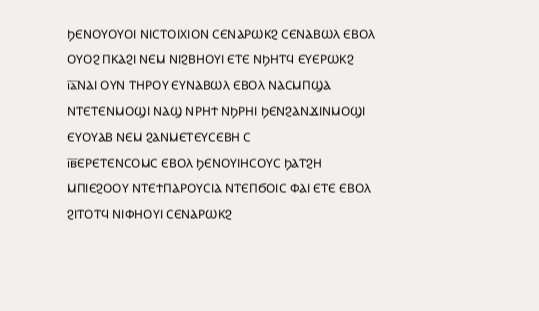ϦⲈⲚⲞⲨⲞⲨⲞⲒ ⲚⲒⲤⲦⲞⲒⲬⲒⲞⲚ ⲤⲈⲚⲀⲢⲰⲔϨ ⲤⲈⲚⲀⲂⲰⲖ ⲈⲂⲞⲖ ⲞⲨⲞϨ ⲠⲔⲀϨⲒ ⲚⲈⲘ ⲚⲒϨⲂⲎⲞⲨⲒ ⲈⲦⲈ ⲚϦⲎⲦϤ ⲈⲨⲈⲢⲰⲔϨ
ⲓ̅ⲁ̅ⲚⲀⲒ ⲞⲨⲚ ⲦⲎⲢⲞⲨ ⲈⲨⲚⲀⲂⲰⲖ ⲈⲂⲞⲖ ⲚⲀⲤⲘⲠϢⲀ ⲚⲦⲈⲦⲈⲚⲘⲞϢⲒ ⲚⲀϢ ⲚⲢⲎϮ ⲚϦⲢⲎⲒ ϦⲈⲚϨⲀⲚϪⲒⲚⲘⲞϢⲒ ⲈⲨⲞⲨⲀⲂ ⲚⲈⲘ ϨⲀⲚⲘⲈⲦⲈⲨⲤⲈⲂⲎ Ⲥ
ⲓ̅ⲃ̅ⲈⲢⲈⲦⲈⲚⲤⲞⲘⲤ ⲈⲂⲞⲖ ϦⲈⲚⲞⲨⲒⲎⲤⲞⲨⲤ ϦⲀⲦϨⲎ ⲘⲠⲒⲈϨⲞⲞⲨ ⲚⲦⲈϮⲠⲀⲢⲞⲨⲤⲒⲀ ⲚⲦⲈⲠϬⲞⲒⲤ ⲪⲀⲒ ⲈⲦⲈ ⲈⲂⲞⲖ ϨⲒⲦⲞⲦϤ ⲚⲒⲪⲎⲞⲨⲒ ⲤⲈⲚⲀⲢⲰⲔϨ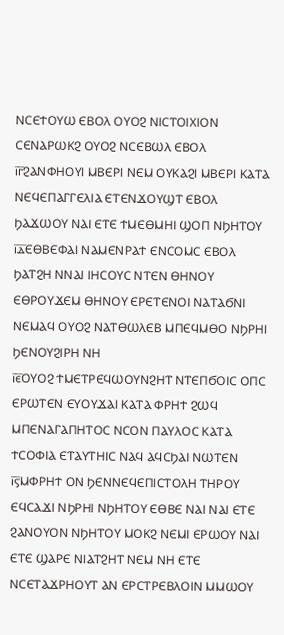ⲚⲤⲈϮⲞⲨⲰ ⲈⲂⲞⲖ ⲞⲨⲞϨ ⲚⲒⲤⲦⲞⲒⲬⲒⲞⲚ ⲤⲈⲚⲀⲢⲰⲔϨ ⲞⲨⲞϨ ⲚⲤⲈⲂⲰⲖ ⲈⲂⲞⲖ
ⲓ̅ⲅ̅ϨⲀⲚⲪⲎⲞⲨⲒ ⲘⲂⲈⲢⲒ ⲚⲈⲘ ⲞⲨⲔⲀϨⲒ ⲘⲂⲈⲢⲒ ⲔⲀⲦⲀ ⲚⲈϤⲈⲠⲀⲄⲄⲈⲖⲒⲀ ⲈⲦⲈⲚϪⲞⲨϢⲦ ⲈⲂⲞⲖ ϦⲀϪⲰⲞⲨ ⲚⲀⲒ ⲈⲦⲈ ϮⲘⲈⲐⲘⲎⲒ ϢⲞⲠ ⲚϦⲎⲦⲞⲨ
ⲓ̅ⲇ̅ⲈⲐⲂⲈⲪⲀⲒ ⲚⲀⲘⲈⲚⲢⲀϮ ⲈⲚⲤⲞⲘⲤ ⲈⲂⲞⲖ ϦⲀⲦϨⲎ ⲚⲚⲀⲒ ⲒⲎⲤⲞⲨⲤ ⲚⲦⲈⲚ ⲐⲎⲚⲞⲨ ⲈⲐⲢⲞⲨϪⲈⲘ ⲐⲎⲚⲞⲨ ⲈⲢⲈⲦⲈⲚⲞⲒ ⲚⲀⲦⲀϬⲚⲒ ⲚⲈⲘⲀϤ ⲞⲨⲞϨ ⲚⲀⲦⲐⲰⲖⲈⲂ ⲘⲠⲈϤⲘⲐⲞ ⲚϦⲢⲎⲒ ϦⲈⲚⲞⲨϨⲒⲢⲎ ⲚⲎ
ⲓ̅ⲉ̅ⲞⲨⲞϨ ϮⲘⲈⲦⲢⲈϤⲰⲞⲨⲚϨⲎⲦ ⲚⲦⲈⲠϬⲞⲒⲤ ⲞⲠⲤ ⲈⲢⲰⲦⲈⲚ ⲈⲨⲞⲨϪⲀⲒ ⲔⲀⲦⲀ ⲪⲢⲎϮ ϨⲰϤ ⲘⲠⲈⲚⲀⲄⲀⲠⲎⲦⲞⲤ ⲚⲤⲞⲚ ⲠⲀⲨⲖⲞⲤ ⲔⲀⲦⲀ ϮⲤⲞⲪⲒⲀ ⲈⲦⲀⲨⲦⲎⲒⲤ ⲚⲀϤ ⲀϤⲤϦⲀⲒ ⲚⲰⲦⲈⲚ
ⲓ̅ⲋ̅ⲘⲪⲢⲎϮ ⲞⲚ ϦⲈⲚⲚⲈϤⲈⲠⲒⲤⲦⲞⲖⲎ ⲦⲎⲢⲞⲨ ⲈϤⲤⲀϪⲒ ⲚϦⲢⲎⲒ ⲚϦⲎⲦⲞⲨ ⲈⲐⲂⲈ ⲚⲀⲒ ⲚⲀⲒ ⲈⲦⲈ ϨⲀⲚⲞⲨⲞⲚ ⲚϦⲎⲦⲞⲨ ⲘⲞⲔϨ ⲚⲈⲘⲒ ⲈⲢⲰⲞⲨ ⲚⲀⲒ ⲈⲦⲈ ϢⲀⲢⲈ ⲚⲒⲀⲦϨⲎⲦ ⲚⲈⲘ ⲚⲎ ⲈⲦⲈ ⲚⲤⲈⲦⲀϪⲢⲎⲞⲨⲦ ⲀⲚ ⲈⲢⲤⲦⲢⲈⲂⲖⲞⲒⲚ ⲘⲘⲰⲞⲨ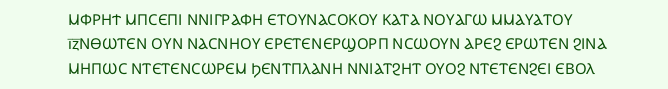ⲘⲪⲢⲎϮ ⲘⲠⲤⲈⲠⲒ ⲚⲚⲒⲄⲢⲀⲪⲎ ⲈⲦⲞⲨⲚⲀⲤⲞⲔⲞⲨ ⲔⲀⲦⲀ ⲚⲞⲨⲀⲄⲰ ⲘⲘⲀⲨⲀⲦⲞⲨ
ⲓ̅ⲍ̅ⲚⲐⲰⲦⲈⲚ ⲞⲨⲚ ⲚⲀⲤⲚⲎⲞⲨ ⲈⲢⲈⲦⲈⲚⲈⲢϢⲞⲢⲠ ⲚⲤⲰⲞⲨⲚ ⲀⲢⲈϨ ⲈⲢⲰⲦⲈⲚ ϨⲒⲚⲀ ⲘⲎⲠⲰⲤ ⲚⲦⲈⲦⲈⲚⲤⲰⲢⲈⲘ ϦⲈⲚⲦⲠⲖⲀⲚⲎ ⲚⲚⲒⲀⲦϨⲎⲦ ⲞⲨⲞϨ ⲚⲦⲈⲦⲈⲚϨⲈⲒ ⲈⲂⲞⲖ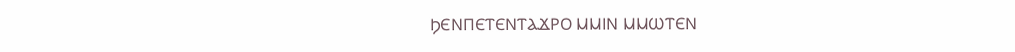ϦⲈⲚⲠⲈⲦⲈⲚⲦⲀϪⲢⲞ ⲘⲘⲒⲚ ⲘⲘⲰⲦⲈⲚ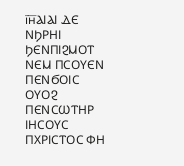ⲓ̅ⲏ̅ⲀⲒⲀⲒ ⲆⲈ ⲚϦⲢⲎⲒ ϦⲈⲚⲠⲒϨⲘⲞⲦ ⲚⲈⲘ ⲠⲤⲞⲨⲈⲚ ⲠⲈⲚϬⲞⲒⲤ ⲞⲨⲞϨ ⲠⲈⲚⲤⲰⲦⲎⲢ ⲒⲎⲤⲞⲨⲤ ⲠⲬⲢⲒⲤⲦⲞⲤ ⲪⲎ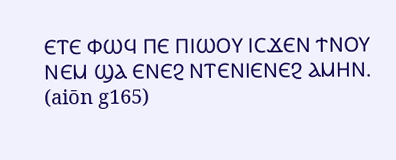ⲈⲦⲈ ⲪⲰϤ ⲠⲈ ⲠⲒⲰⲞⲨ ⲒⲤϪⲈⲚ ϮⲚⲞⲨ ⲚⲈⲘ ϢⲀ ⲈⲚⲈϨ ⲚⲦⲈⲚⲒⲈⲚⲈϨ ⲀⲘⲎⲚ. (aiōn g165)